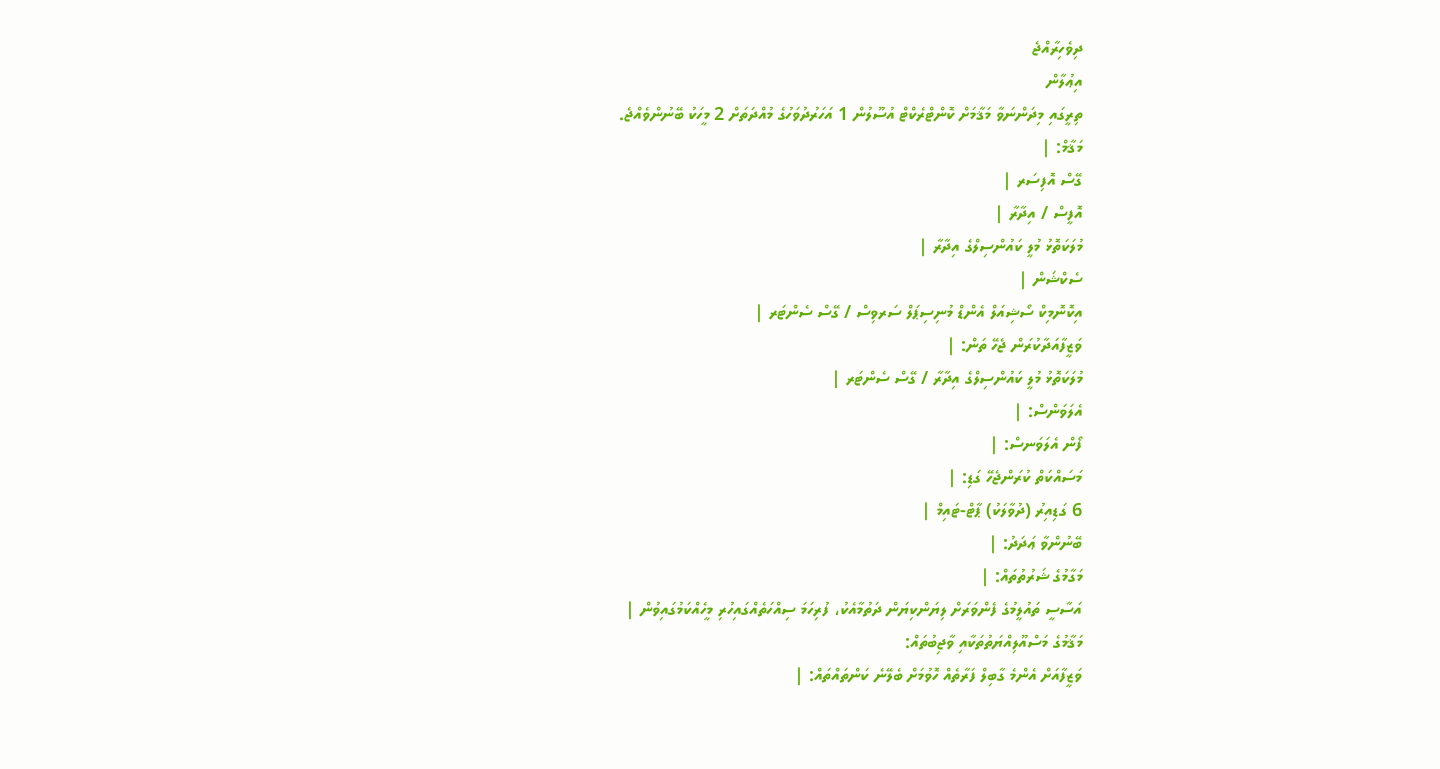ދިވެހިރާއްޖެ
އިޢުލާން
ތިރީގައި މިދަންނަވާ މަޤާމަށް ކޮންޓްރެކްޓް އުސޫލުން 1 އަހަރުދުވަހުގެ މުއްދަތަށް 2 މީހަކު ބޭނުންވެއްޖެ.
މަޤާމް: |
ގޭސް އޮފިސަރ |
އޮފީސް / އިދާރާ |
މުލަކަތޮޅު މުލީ ކައުންސިލްގެ އިދާރާ |
ސެކްޝަން |
އިކޮނޮމިކް ސޯޝިއަލް އެންޑް މުނިސިޕަލް ސަރވިސް / ގޭސް ސެންޓަރ |
ވަޒީފާއަދާކުރަން ޖެހޭ ތަން: |
މުލަކަތޮޅު މުލީ ކައުންސިލްގެ އިދާރާ / ގޭސް ސެންޓަރ |
އެލަވަންސް: |
ފޯން އެލަވަނސް: |
މަސައްކަތް ކުރަންޖެހޭ ގަޑި: |
6 ގަޑިއިރު (ދުވާލަކު) ޕާޓް-ޓައިމް |
ބޭނުންވާ ޢަދަދު: |
މަގާމުގެ ޝަރުތުތައް: |
އަސާސީ ތައުލީމުގެ ފެންވަރަށް ލިޔަންކިޔަން ދަތުމާއެކު، ފުރިހަމަ ސިއްހަތެއްގައިހުރި މީހެއްކަމުގައިވުން |
މަޤާމުގެ މަސްއޫލިއްޔަތުތަކާއި ވާޖިބުތައް:
ވަޒީފާއަށް އެންމެ ގާބިލް ފަރާތެއް ހޮވުމަށް ބެލޭނެ ކަންތައްތައް: |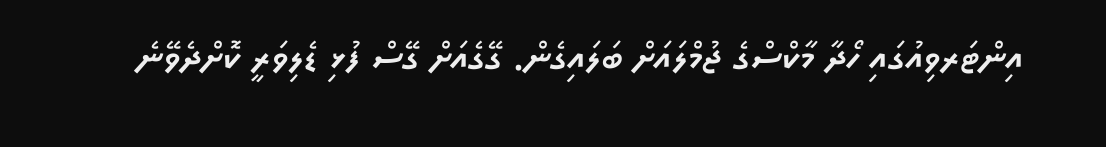އިންޓަރވިއުގައި ހޯދާ މާކްސްގެ ޖުމްލައަށް ބަލައިގެން. ގޭގެއަށް ގޭސް ފުޅި ޑެލިވަރީ ކޮށްދެވޭނެ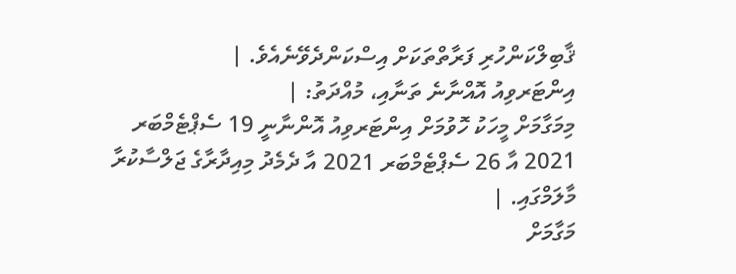ޤާބިލްކަންހުރި ފަރާތްތަކަށް އިސްކަންދެވޭނެއެވެ. |
އިންޓަރވިއު އޮއްނާނެ ތަނާއި، މުއްދަތު: |
މިމަގާމަށް މީހަކު ހޮވުމަށް އިންޓަރވިއު އޮންނާނީ 19 ސެޕްޓެމްބަރ 2021 އާ 26 ސެޕްޓެމްބަރ 2021 އާ ދެމެދު މިއިދާރާގެ ޖަލްސާކުރާ މާލަމްގައި. |
މަގާމަށް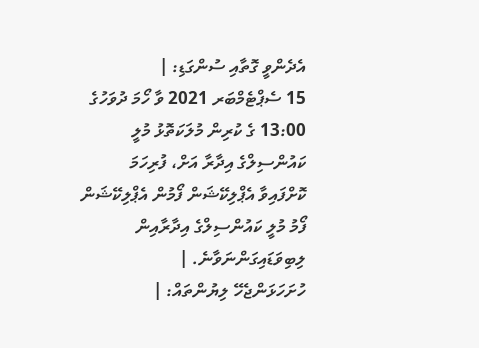އެދެންވީ ގޮތާއި ސުންގަޑި: |
15 ސެޕްޓެމްބަރ 2021 ވާ ހޯމަ ދުވަހުގެ 13:00 ގެ ކުރިން މުލަކަތޮޅު މުލީ ކައުންސިލްގެ އިދާރާ އަށް، ފުރިހަމަ ކޮށްފައިވާ އެޕްލިކޭޝަން ފޯމުން އެޕްލިކޭޝަން ފޯމު މުލީ ކައުންސިލްގެ އިދާރާއިން ލިބިވަޑައިގަންނަވާނެ. |
ހުށަހަޅަންޖެހޭ ލިޔުންތައް: |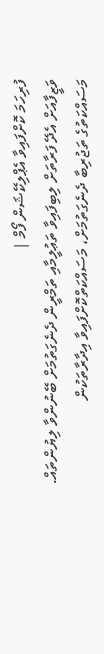ފުރިހަމަ ކޮށްފައިވާ އެޕްލިކޭޝަން ފޯމް |
ވަޒީފާއަށް އެދޭ ފަރާތަށް ލިބިފައިވާ ތަޢުލީމާއި ތަމްރީން ދެނެގަތުމަށް ބޭނުންވާ ލިޔުންތައް. މަސައްކަތުގެ ތަޖުރިބާ ދެނެގަތުމަށް، މަސައްކަތްކޮށްފައިވާ އިދާރާތަކުން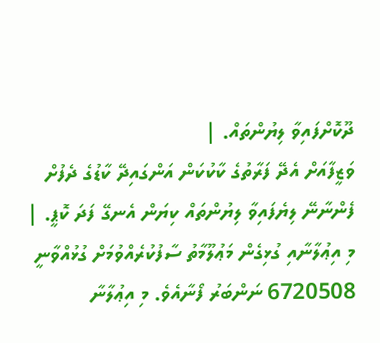ދޫކޮށްފައިވާ ލިޔުންތައް. |
ވަޒީފާއަށް އެދޭ ފަރާތުގެ ކާކުކަން އަންގައިދޭ ކާޑުގެ ދެފުށް ފެންނާނޭ ލިޔެފައިވާ ލިޔުންތައް ކިޔަން އެނގޭ ފަދަ ކޮޕީ. |
މި އިޢުލާނާއި ގުޅިގެން މަޢުލޫމާތު ސާފުކުރެއްވުމަށް ގުޅުއްވާނީ 6720508 ނަންބަރު ފޯނާއެވެ. މި އިޢުލާނާ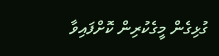ގުޅިގެން މީގެކުރިން ކޮށްފައިވާ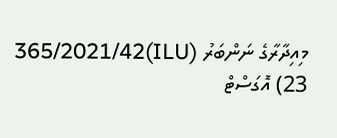މިއިދާރާގެ ނަންބަރު (ILU)365/2021/42 (23 އޮގަސްޓް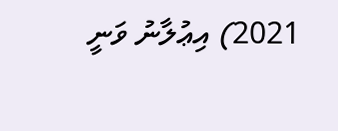2021) އިޢުލާނު ވަނީ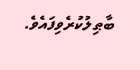ބާޠިލުކުރެވިފައެވެ.